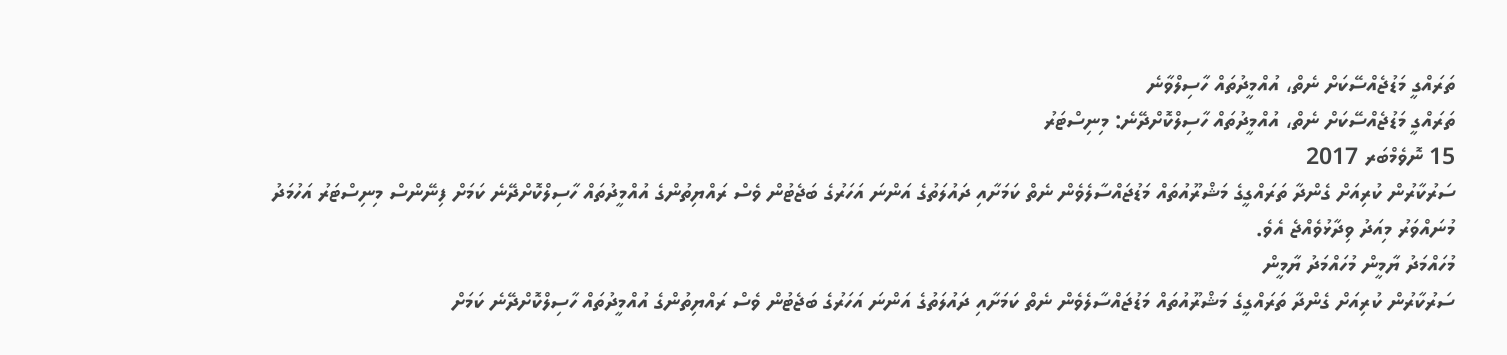ތަރައްގީ މަޑުޖެއްސޭކަށް ނެތް، އުއްމީދުތައް ހާސިލްވާނެ
ތަރައްގީ މަޑުޖެއްސޭކަށް ނެތް، އުއްމީދުތައް ހާސިލްކޮށްދޭނެ: މިނިސްޓަރު
15 ނޮވެމްބަރ 2017
ސަރުކާރުން ކުރިއަށް ގެންދާ ތަރައްގީގެ މަޝްރޫއުތައް މަޑުޖައްސާލެވެން ނެތް ކަމަށާއި ދައުލަތުގެ އަންނަ އަހަރުގެ ބަޖެޓުން ވެސް ރައްޔިތުންގެ އުއްމީދުތައް ހާސިލްކޮށްދޭނެ ކަމަށް ފިނޭންސް މިނިސްޓަރު އަހުމަދު މުނައްވަރު މިއަދު ވިދާޅުވެއްޖެ އެވެ.
މުހައްމަދު ޔާމީން މުހައްމަދު ޔާމީން
ސަރުކާރުން ކުރިއަށް ގެންދާ ތަރައްގީގެ މަޝްރޫއުތައް މަޑުޖައްސާލެވެން ނެތް ކަމަށާއި ދައުލަތުގެ އަންނަ އަހަރުގެ ބަޖެޓުން ވެސް ރައްޔިތުންގެ އުއްމީދުތައް ހާސިލްކޮށްދޭނެ ކަމަށް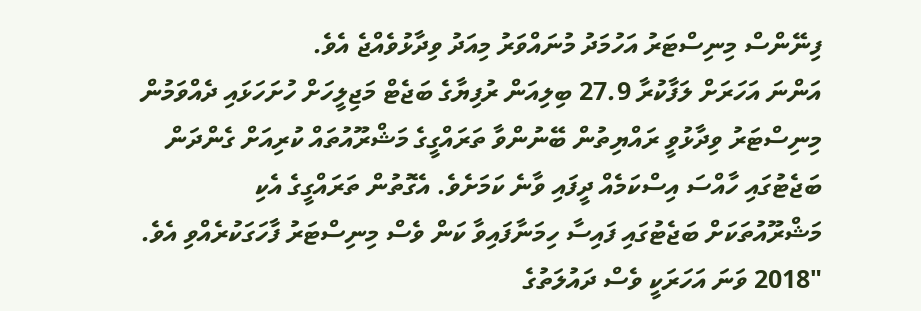ފިނޭންސް މިނިސްޓަރު އަހުމަދު މުނައްވަރު މިއަދު ވިދާޅުވެއްޖެ އެވެ.
އަންނަ އަހަރަށް ލަފާކުރާ 27.9 ބިލިއަން ރުފިޔާގެ ބަޖެޓް މަޖިލީހަށް ހުށަހަޅައި ދެއްވަމުން މިނިސްޓަރު ވިދާޅުވީ ރައްޔިތުން ބޭނުންވާ ތަރައްގީގެ މަޝްރޫއުތައް ކުރިއަށް ގެންދަން ބަޖެޓުގައި ހާއްސަ އިސްކަމެއް ދީފައި ވާނެ ކަމަށެވެ. އެގޮތުން ތަރައްގީގެ އެކި މަޝްރޫއުތަކަށް ބަޖެޓުގައި ފައިސާ ހިމަނާފައިވާ ކަން ވެސް މިނިސްޓަރު ފާހަގަކުރެއްވި އެވެ.
"2018 ވަނަ އަހަރަކީ ވެސް ދައުލަތުގެ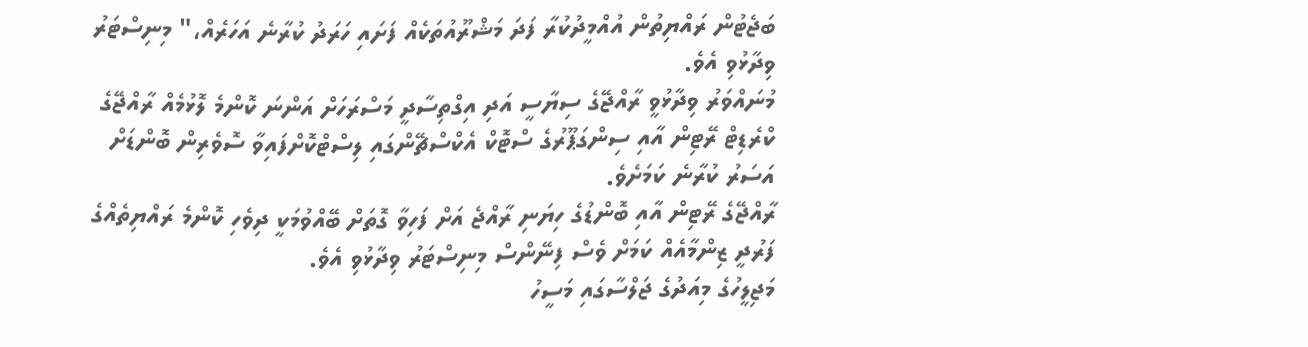ބަޖެޓުން ރައްޔިތުން އުއްމީދުކުރާ ފަދަ މަޝްރޫއުތަކެއް ފަށައި ހަރަދު ކުރާނެ އަހަރެއް،" މިނިސްޓަރު ވިދާޅުވި އެވެ.
މުނައްވަރު ވިދާޅުވީ ރާއްޖޭގެ ސިޔާސީ އަދި އިގްތިސާދީ މަސްރަހަށް އަންނަ ކޮންމެ ލޮޅުމެއް ރާއްޖޭގެ ކްރެޑިޓް ރޭޓިން އާއި ސިންގަޕޫރުގެ ސްޓޮކް އެކްސްޗޭންގައި ލިސްޓްކޮށްފައިވާ ސޮވެރިން ބޮންޑަށް އަސަރު ކުރާނެ ކަމަށެވެ.
ރާއްޖޭގެ ރޭޓިން އާއި ބޮންޑުގެ ހިޔަނި ރާއްޖެ އަށް ފަހިވާ ގޮތަށް ބޭއްވުމަކީ ދިވެހި ކޮންމެ ރައްޔިތެއްގެ ފަރުދީ ޒިންމާއެއް ކަމަށް ވެސް ފިނޭންސް މިނިސްޓަރު ވިދާޅުވި އެވެ.
މަޖިލީހުގެ މިއަދުގެ ޖަލްސާގައި މަސީހު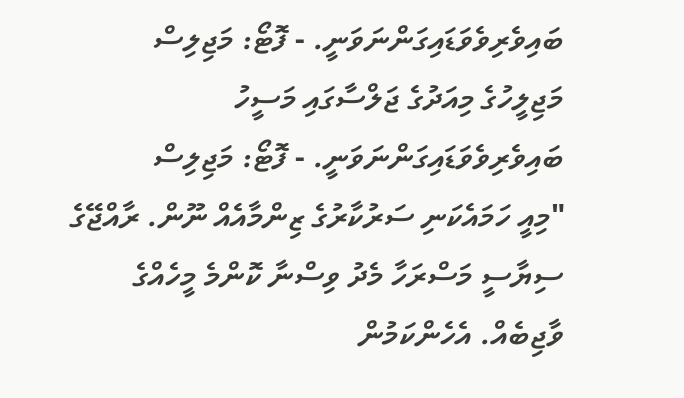ބައިވެރިވެވަޑައިގަންނަވަނީ. - ފޮޓޯ: މަޖިލިސް
މަޖިލީހުގެ މިއަދުގެ ޖަލްސާގައި މަސީހު ބައިވެރިވެވަޑައިގަންނަވަނީ. - ފޮޓޯ: މަޖިލިސް
"މިއީ ހަމައެކަނި ސަރުކާރުގެ ޒިންމާއެއް ނޫން. ރާއްޖޭގެ ސިޔާސީ މަސްރަހާ މެދު ވިސްނާ ކޮންމެ މީހެއްގެ ވާޖިބެއް. އެހެންކަމުން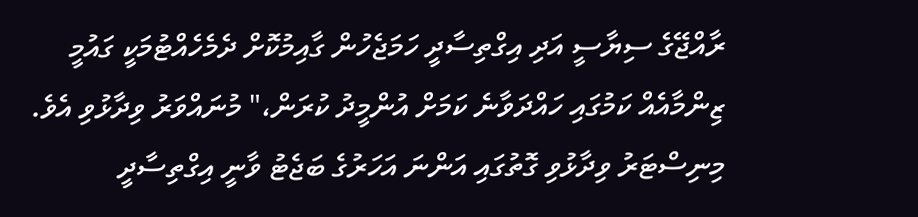ރާއްޖޭގެ ސިޔާސީ އަދި އިގްތިސާދީ ހަމަޖެހުން ގާއިމުކޮށް ދެމެހެއްޓުމަކީ ގައުމީ ޒިންމާއެއް ކަމުގައި ހައްދަވާނެ ކަމަށް އުންމީދު ކުރަން،" މުނައްވަރު ވިދާޅުވި އެވެ.
މިނިސްޓަރު ވިދާޅުވި ގޮތުގައި އަންނަ އަހަރުގެ ބަޖެޓު ވާނީ އިގްތިސާދީ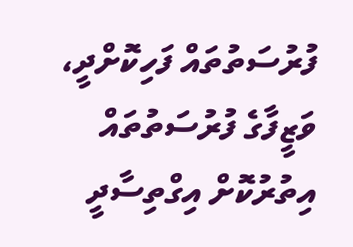ފުރުސަތުތައް ފަހިކޮށްދީ، ވަޒީފާގެ ފުރުސަތުތައް އިތުރުކޮށް އިގްތިސާދީ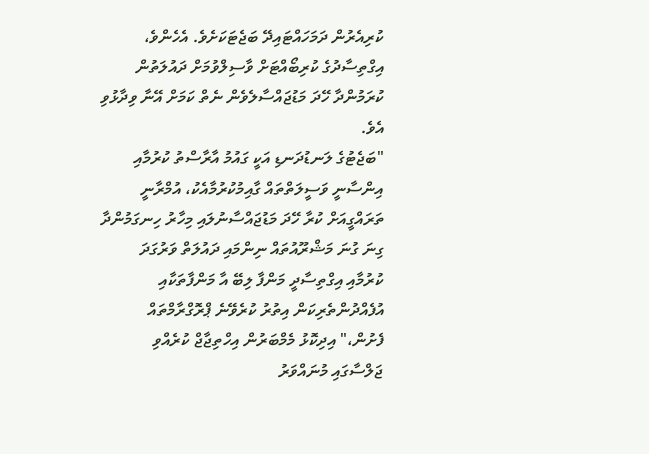ކުރިއެރުން ދަމަހައްޓައިދޭ ބަޖެޓަކަށެވެ. އެހެންވެ، އިގްތިސާދުގެ ކުރިބޯއްޓަށް ވާސިލްވުމަށް ދައުލަތުން ކުރަމުންދާ ހޭދަ މަޑުޖައްސާލެވެން ނެތް ކަމަށް އޭނާ ވިދާޅުވި އެވެ.
"ބަޖެޓުގެ ލަނޑުދަނޑި އަކީ ގައުމު އާރާސްތު ކުރުމާއި އިންސާނީ ވަސީލަތްތައް ގާއިމުކުރުމާއެކު، އުމްރާނީ ތަރައްގީއަށް ކުރާ ހޭދަ މަޑުޖައްސާނުލައި މިހާރު ހިނގަމުންދާ ގިނަ ގުނަ މަޝްރޫއުތައް ނިންމައި ދައުލަތް ވަރުގަދަ ކުރުމާއި އިގްތިސާދީ މަންފާ ލިބޭ އާ މަންފާތަކާއި އުފެއްދުންތެރިކަން އިތުރު ކުރެވޭނެ ޕްރޮގްރާމްތައް ފެށުން،" އިދިކޮޅު މެމްބަރުން އިހްތިޖާޖް ކުރެއްވި ޖަލްސާގައި މުނައްވަރު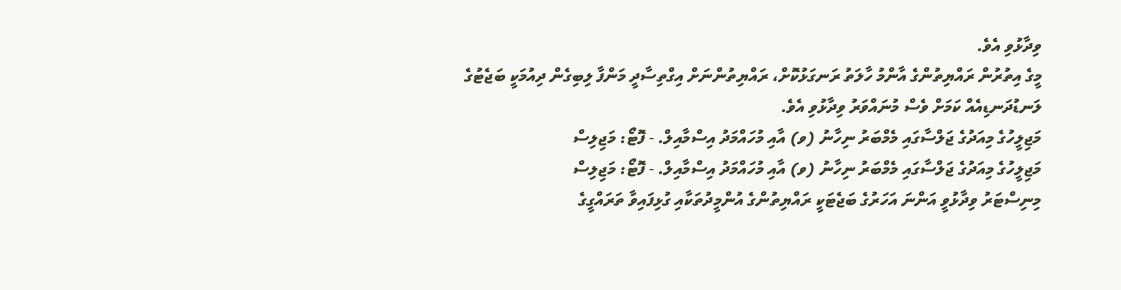ވިދާޅުވި އެވެ.
މީގެ އިތުރުން ރައްޔިތުންގެ އާންމު ހާލަތު ރަނގަޅުކޮށް، ރައްޔިތުންނަށް އިގްތިސާދީ މަންފާ ލިބިގެން ދިއުމަކީ ބަޖެޓުގެ ލަނޑުދަނޑިއެއް ކަމަށް ވެސް މުނައްވަރު ވިދާޅުވި އެވެ.
މަޖިލީހުގެ މިއަދުގެ ޖަލްސާގައި މެމްބަރު ނިހާނު (ވ) އާއި މުހައްމަދު އިސްމާއިލް. - ފޮޓޯ: މަޖިލިސް
މަޖިލީހުގެ މިއަދުގެ ޖަލްސާގައި މެމްބަރު ނިހާނު (ވ) އާއި މުހައްމަދު އިސްމާއިލް. - ފޮޓޯ: މަޖިލިސް
މިނިސްޓަރު ވިދާޅުވީ އަންނަ އަހަރުގެ ބަޖެޓަކީ ރައްޔިތުންގެ އުންމީދުތަކާއި ގުޅިފައިވާ ތަރައްގީގެ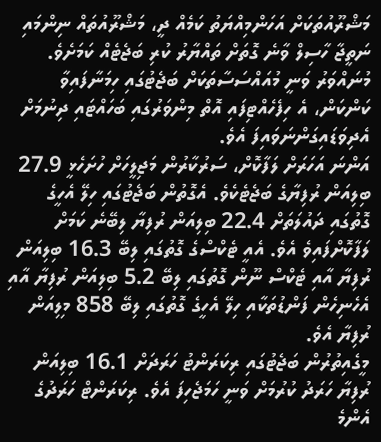މަޝްރޫއުތަކަށް އަހަންމިއްޔަތު ކަމެއް ދީ، މަޝްރޫއުތައް ނިންމައި ނަތީޖާ ހާސިލް ވާނެ ގޮތަށް ތައްޔާރު ކުރި ބަޖެޓެއް ކަމަށެވެ. މުނައްވަރު ވަނީ މުއައްސަސާތަކަށް ބަޖެޓުގައި ހިމަނާފައިވާ ކަންކަން، އެ ހިފެހެއްޓިފައި އޮތް މިންވަރުގައި ބަހައްޓައި ދިނުމަށް އެދިވަޑައިގަންނަވައިފަ އެވެ.
އަންނަ އަހަރަށް ލަފާކޮށް، ސަރުކާރުން މަޖިލީހަށް ހުށަހެޅީ 27.9 ބިލިއަން ރުފިޔާގެ ބަޖެޓެކެވެ. އެގޮތުން ބަޖެޓުގައި ހިލޭ އެހީގެ ގޮތުގައި ދައުލަތަށް 22.4 ބިލިއަން ރުފިޔާ ލިބޭނެ ކަމަށް ލަފާކޮށްފައިވެ އެވެ. އެއީ ޓެކްސްގެ ގޮތުގައި ލިބޭ 16.3 ބިލިއަން ރުފިޔާ އާއި ޓެކްސް ނޫން ގޮތުގައި ލިބޭ 5.2 ބިލިއަން ރުފިޔާ އާއި އެހެނިހެން ފަންޑުތަކާއި ހިލޭ އެހީގެ ގޮތުގައި ލިބޭ 858 މިލިއަން ރުފިޔާ އެވެ.
މީގެއިތުރުން ބަޖެޓުގައި ރިކަރަންޓު ހަރަދަށް 16.1 ބިލިއަން ރުފިޔާ ހަރަދު ކުރުމަށް ވަނީ ހަމަޖެހިފަ އެވެ. ރިކަރަންޓް ހަރަދުގެ އެންމެ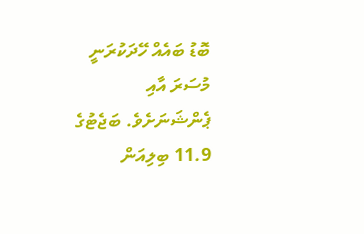ބޮޑު ބައެއް ހޭދަކުރަނީ މުސަރަ އާއި ޕެންޝަނަށެވެ. ބަޖެޓުގެ 11.9 ބިލިއަން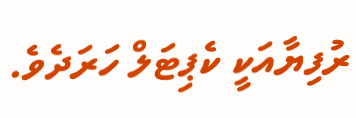ރުފިޔާއަކީ ކެޕިޓަލް ހަރަދެވެ.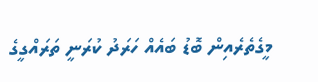މީގެތެރެއިން ބޮޑު ބައެއް ހަރަދު ކުރަނީ ތަރައްގީގެ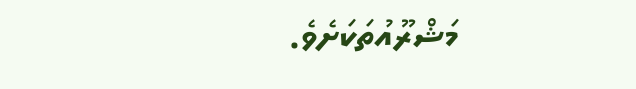މަޝްރޫއުތަކަށެވެ.